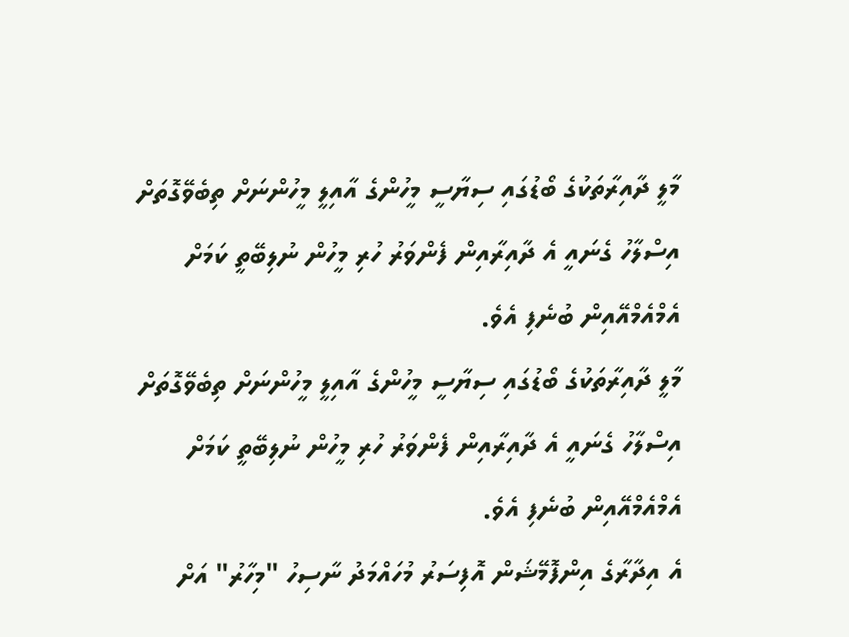މާލީ ދާއިރާތަކުގެ ބޯޑުގައި ސިޔާސީ މީހުންގެ އާއިލީ މީހުންނަށް ތިބެވޭގޮތަށް އިސްލާހު ގެނައީ އެ ދާއިރާއިން ފެންވަރު ހުރި މީހުން ނުލިބޭތީ ކަމަށް އެމްއެމްއޭއިން ބުނެފި އެވެ.
މާލީ ދާއިރާތަކުގެ ބޯޑުގައި ސިޔާސީ މީހުންގެ އާއިލީ މީހުންނަށް ތިބެވޭގޮތަށް އިސްލާހު ގެނައީ އެ ދާއިރާއިން ފެންވަރު ހުރި މީހުން ނުލިބޭތީ ކަމަށް އެމްއެމްއޭއިން ބުނެފި އެވެ.
އެ އިދާރާގެ އިންފޮމޭޝަން އޮފިސަރު މުހައްމަދު ނާސިހު "މިހާރު" އަށް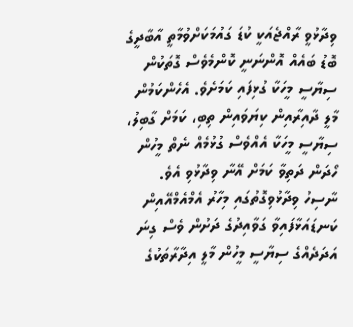ވިދާޅުވީ ރާއްޖެއަކީ ކުޑަ ގައުމަކަށްވުމާތީ އާބާދީގެ ބޮޑު ބައެއް އޮންނަނީ ކޮންމެވެސް ގޮތަކުން ސިޔާސީ މީހަކާ ގުޅިފައި ކަމަށެވެ. އެހެންކަމުން މާލީ ދާއިރާއިން ކިޔަވައިން ތިބި، ކަމަށް ގާބިލު، ސިޔާސީ މީހަކާ އެއްވެސް ގުޅުމެއް ނެތް މީހުން ހޯދަން ދަތިވާ ކަމަށް އޭނާ ވިދާޅުވި އެވެ.
ނާސިހު ވިދާޅުވިގޮތުގައި މިހާރު އެމްއެމްއޭއިން ކަނޑައަޅާފައިވާ ގަވާއިދުގެ ދަށުން ވެސް ގިނަ އަދަދެއްގެ ސިޔާސީ މީހުން މާލީ އިދާރާތަކުގެ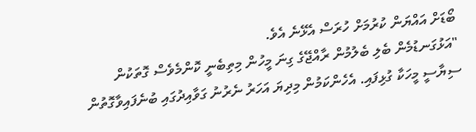ބޯޑަށް އައްޔަން ކުރުމަށް ހުރަސް އެޅޭނެ އެވެ.
"އަޅުގަނޑުމެން ބެލި ބެލުމުން ރާއްޖޭގެ ގިނަ މީހުން މިތިބެނީ ކޮންމެވެސް ގޮތަކުން ސިޔާސީ މީހަކާ ގުޅިފައި. އެހެންކަމުން މިދިޔަ އަހަރު ނެރުނު ގަވާއިދުގައި ބުނެފައިވާގޮތުން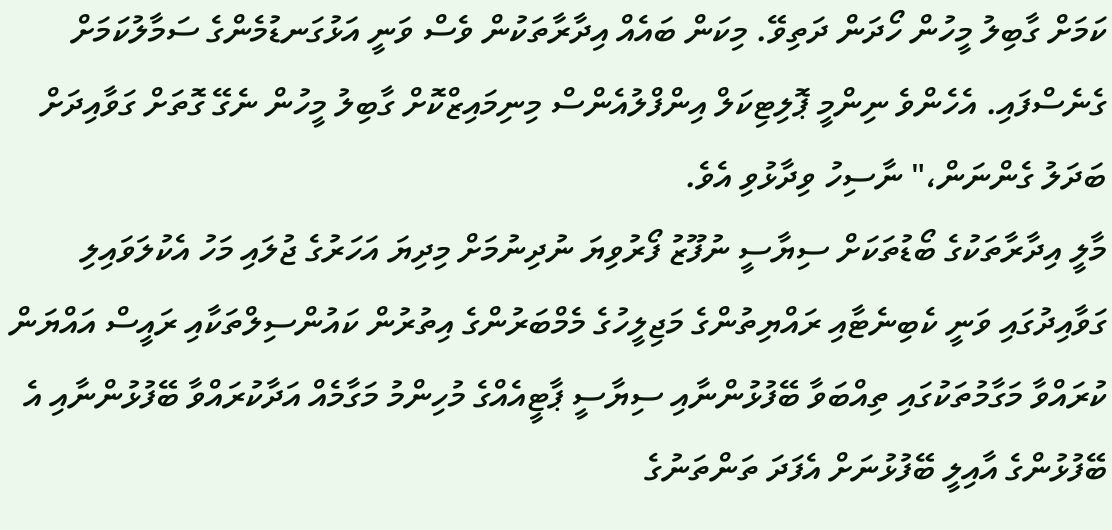ކަމަށް ގާބިލު މީހުން ހޯދަން ދަތިވޭ. މިކަން ބައެއް އިދާރާތަކުން ވެސް ވަނީ އަޅުގަނޑުމެންގެ ސަމާލުކަމަށް ގެނެސްފައި. އެހެންވެ ނިންމީ ޕޮލިޓިކަލް އިންފްލުއެންސް މިނިމައިޒްކޮށް ގާބިލު މީހުން ނެގޭ ގޮތަށް ގަވާއިދަށް ބަދަލު ގެންނަން،" ނާސިހު ވިދާޅުވި އެވެ.
މާލީ އިދާރާތަކުގެ ބޯޑުތަކަށް ސިޔާސީ ނުފޫޒު ފޯރުވިޔަ ނުދިނުމަށް މިދިޔަ އަހަރުގެ ޖުލައި މަހު އެކުލަވައިލި ގަވާއިދުގައި ވަނީ ކެބިނެޓާއި ރައްޔިތުންގެ މަޖިލީހުގެ މެމްބަރުންގެ އިތުރުން ކައުންސިލްތަކާއި ރައީސް އައްޔަން ކުރައްވާ މަގާމުތަކުގައި ތިއްބަވާ ބޭފުޅުންނާއި ސިޔާސީ ޕާޓީއެއްގެ މުހިންމު މަގާމެއް އަދާކުރައްވާ ބޭފުޅުންނާއި އެ ބޭފުޅުންގެ އާއިލީ ބޭފުޅުނަށް އެފަދަ ތަންތަނުގެ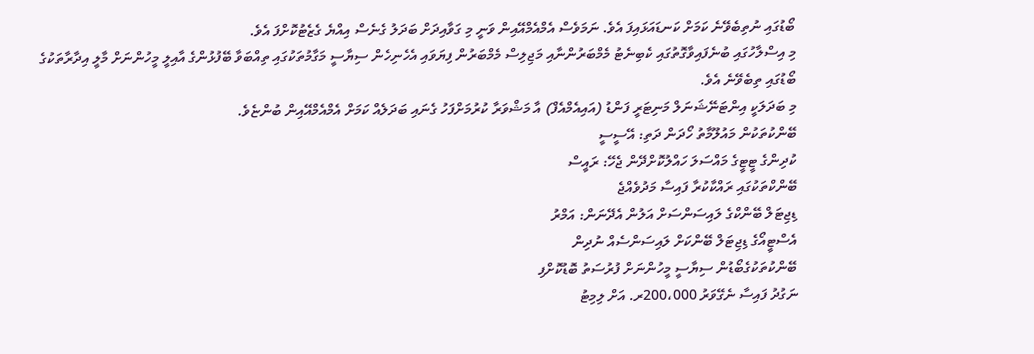ބޯޑުގައި ނުތިބެވޭނެ ކަމަށް ކަނޑައަޅައިފަ އެވެ. ނަމަވެސް އެމްއެމްއޭއިން ވަނީ މި ގަވާއިދަށް ބަދަލު ގެނެސް އިއްޔެ ގެޒެޓުކޮށްފަ އެވެ.
މި އިސްލާހުގައި ބުނެފައިވާގޮތުގައި ކެބިނެޓު މެމްބަރުންނާއި މަޖިލިސް މެމްބަރުން ފިޔަވައި އެހެނިހެން ސިޔާސީ މަގާމުތަކުގައި ތިއްބަވާ ބޭފުޅުންގެ އާއިލީ މީހުންނަށް މާލީ އިދާރާތަކުގެ ބޯޑުގައި ތިބެވޭނެ އެވެ.
މި ބަދަލަކީ އިންޓަނޭޝަނަލް މަނިޓަރީ ފަންޑު (އައިއެމްއެފް) އާ މަޝްވަރާ ކުރުމަށްފަހު ގެނައި ބަދަލެއް ކަމަށް އެމްއެމްއޭއިން ބުންޏެވެ.
ބޭންކުތަކުން މައުލޫމާތު ހޯދަން ދަތި: އޭސީސީ
ކުދިންގެ ޓީޓީގެ މައްސަލަ ހައްލުކޮށްދޭން ޖެހޭ: ރައީސް
ބޭންކްތަކުގައި ރައްކާކުރާ ފައިސާ މަދުވެއްޖެ
ޑިޖިޓަލް ބޭންކްގެ ލައިސަންސަށް އަލުން އެދޭނަން: އަމްރު
އެސްޓީއޯގެ ޑިޖިޓަލް ބޭންކަށް ލައިސަންސެއް ނުދިން
ބޭންކުތަކުގެބޯޑުން ސިޔާސީ މީހުންނަށް ފުރުސަތު ބޮޑުކޮށްފި
ނަގުދު ފައިސާ ނެގޭވަރު 200،000ރ. އަށް ލިމިޓު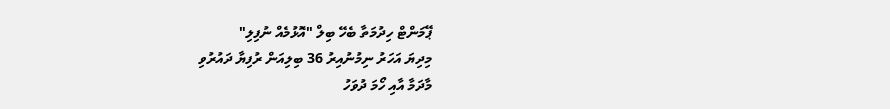ޕޭމަންޓް ހިދުމަތާ ބެހޭ ބިލް "އޮޅުމެއް ނުފިލި"
މިދިޔަ އަހަރު ނިމުނުއިރު 36 ބިލިއަން ރުފިޔާ ދައުރުވި
މާދަމާ އާއި ހޯމަ ދުވަހު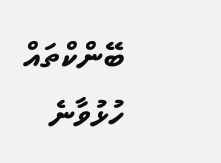ބޭންކްތައް ހުޅުވާނެ